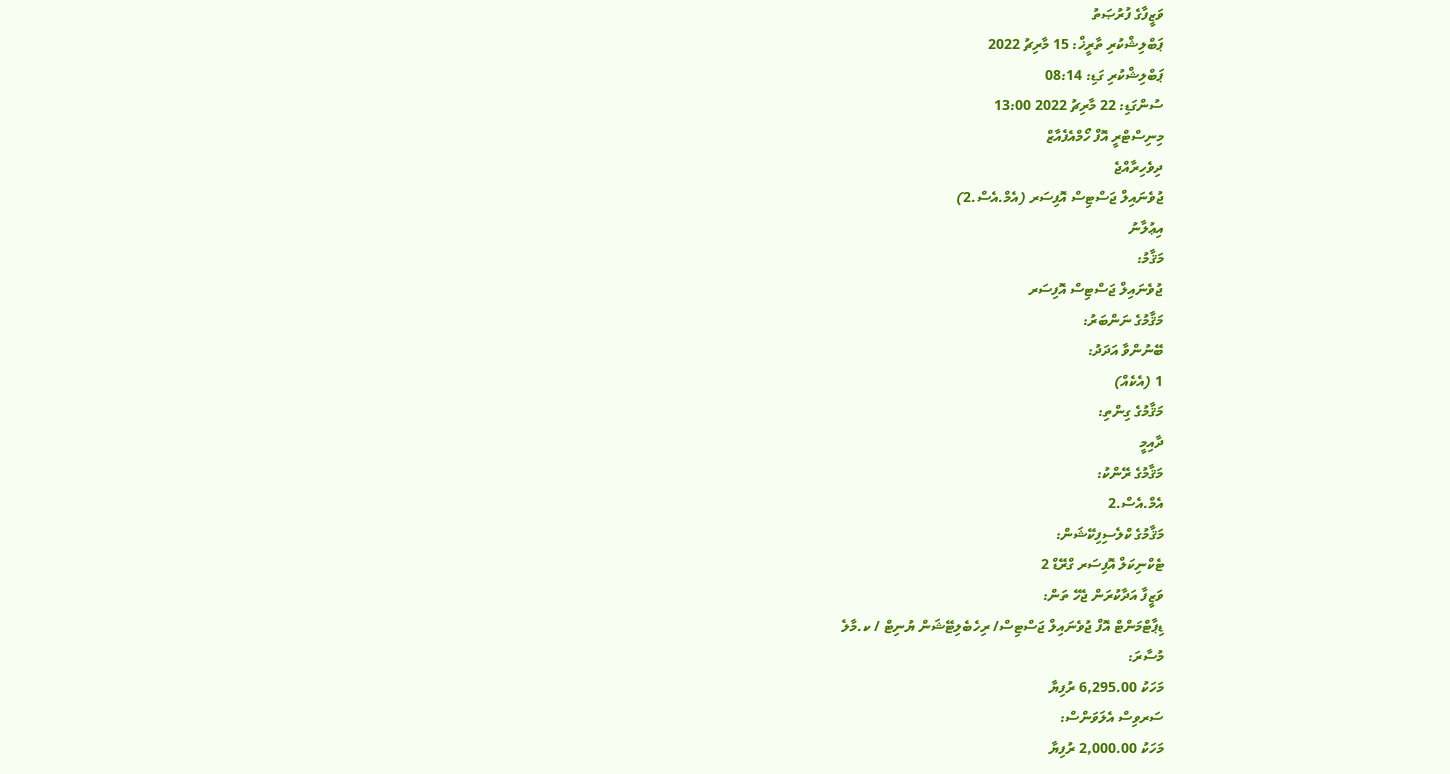ވަޒީފާގެ ފުރުޞަތު
ޕަބްލިޝްކުރި ތާރީޚް: 15 މާރިޗު 2022
ޕަބްލިޝްކުރި ގަޑި: 08:14
ސުންގަޑި: 22 މާރިޗު 2022 13:00
މިނިސްޓްރީ އޮފް ހޯމްއެފެއާޒް
ދިވެހިރާއްޖެ
ޖުވެނައިލް ޖަސްޓިސް އޮފިސަރ (އެމް.އެސް.2)
އިޢުލާނު
މަޤާމު:
ޖުވެނައިލް ޖަސްޓިސް އޮފިސަރ
މަޤާމުގެ ނަންބަރު:
ބޭނުންވާ އަދަދު:
1 (އެކެއް)
މަޤާމުގެ ގިންތި:
ދާއިމީ
މަޤާމުގެ ރޭންކު:
އެމް.އެސް.2
މަޤާމުގެ ކްލެސިފިކޭޝަން:
ޓެކްނިކަލް އޮފިސަރ ގްރޭޑް 2
ވަޒީފާ އަދާކުރަން ޖެހޭ ތަން:
ޑިޕާޓްމަންޓް އޮފް ޖުވެނައިލް ޖަސްޓިސް/ ރިހެބެލިޓޭޝަން ޔުނިޓް / ކ.މާލެ
މުސާރަ:
މަހަކު 6,295.00 ރުފިޔާ
ސަރވިސް އެލަވަންސް:
މަހަކު 2,000.00 ރުފިޔާ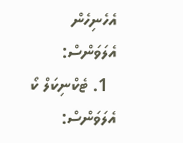އެހެނިހެން އެލަވަންސް:
  1. ޓެކްނިކަލް ކޯ އެލަވަންސް: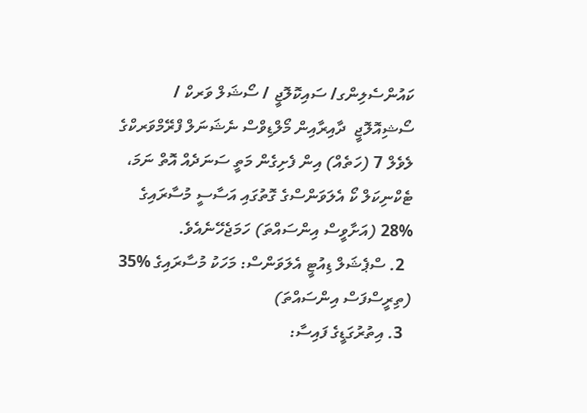ކައުންސެލިންގ/ ސައިކޮލޮޖީ / ސޯޝަލް ވަރކް / ސޯޝިއޮލޮޖީ  ދާއިރާއިން މޯލްޑިވްސް ނެޝަނަލް ފްރޭމްވަރކްގެ ލެވެލް 7 (ހަތެއް) އިން ފެށިގެން މަތީ ސަނަދެއް އޮތް ނަމަ، ޓެކްނިކަލް ކޯ އެލަވަންސްގެ ގޮތުގައި އަސާސީ މުސާރައިގެ %28 (އަށާވީސް އިންސައްތަ) ހަމަޖެހޭނެއެވެ.
  2. ސްޕެޝަލް ޑިއުޓީ އެލަވަންސް: މަހަކު މުސާރައިގެ %35 (ތިރީސްފަސް އިންސައްތަ)
  3. އިތުރުގަޑީގެ ފައިސާ: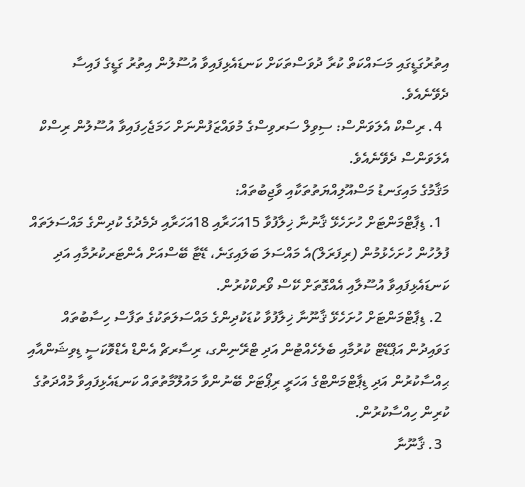އިތުރުގަޑީގައި މަސައްކަތް ކުރާ ދުވަސްތަކަށް ކަނޑައެޅިފައިވާ އުސޫލުން އިތުރު ގަޑީގެ ފައިސާ ދެވޭނެއެވެ.
  4. ރިސްކް އެލަވަންސް: ސިވިލް ސަރވިސްގެ މުވައްޒަފުންނަށް ހަމަޖެހިފައިވާ އުސޫލުން ރިސްކް އެލަވަންސް ދެވޭނެއެވެ.
މަޤާމުގެ މައިގަނޑު މަސްއޫލިއްޔަތުތަކާއި ވާޖިބުތައް:
  1. ޑިޕާޓްމަންޓަށް ހުށަހެޅޭ ޤާނުނާ ޚިލާފުވާ 15އަހަރާއި 18އަހަރާއި ދެމެދުގެ ކުދިންގެ މައްސަލަތައް ފުލުހުން ހުށަހެޅުމުން (ރިފަރަލް)އެ މައްސަލަ ބަލައިގަނެ، ޑޭޓާ ބޭސްއަށް އެންޓަރކުރުމާއި އަދި ކަނޑައެޅިފައިވާ އުސޫލާއި އެއްގޮތަށް ކޭސް ވޯރކްކުރުން.
  2. ޑިޕާޓްމަންޓަށް ހުށަހެޅޭ ޤާނޫނާ ޚިލާފުވާ ކުޑަކުދިންގެ މައްސަލަތަކުގެ ތަފާސް ހިސާބުތައް ގަވައިދުން އަޕްޑޭޓް ކުރުމާއި ބެލެހެއްޓުން އަދި ޓްރޭނިންގ، ރިސާރޗް އެންޑް އެޑްވޮކަސީ ޑިވިޝަންއާއި ޙިއްސާކުރުން އަދި ޑިޕާޓްމަންޓްގެ އަހަރީ ރިޕޯޓަށް ބޭނުންވާ މައުލޫމާތުތައް ކަނޑައެޅިފައިވާ މުއްދަތުގެ ކުރިން ހިއްސާކުރުން.
  3. ޤާނޫނާ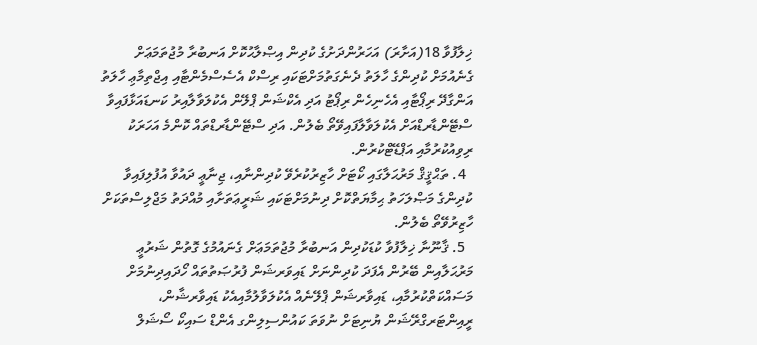ޚިލާފުވާ 18(އަށާރަ) އަހަރުންދަށުގެ ކުދިން އިޞްލާޙުކޮށް އަނބުރާ މުޖުތަމަޢަށް ގެނެއުމަށް ކުދިންގެ ހާލަތު ދެނެގަތުމަށްޓަކައި ރިސްކް އެސެސްމެންޓާއި އިޖްތިމާޢި ހާލަތު އަންގާދޭ ރިޕޯޓާއި އެހެނިހެން ރިޕޯޓު އަދި އެކްޝަން ޕްލޭން އެކުލަވާލާއިރު ކަނޑައަޅާފައިވާ ސްޓޭންޑާރޑްއަށް އެކުލަވާލާފައިވޭތޯ ބެލުން. އަދި ސްޓޭންޑާރޑްތައް ކޮންމެ އަހަރަކު ރިވިއުކުރުމާއި އަޕްޑޭޓްކުރުން.
  4. ތަޙްޤީޤް މަރުޙަލާގައި ކޯޓަށް ހާޒިރުކުރެވޭ ކުދިންނާއި، ޖިނާޢީ ދައުވާ އުފުލިފައިވާ ކުދިންގެ މަޞްލަހަތު ޙިމާޔަތްކޮށް ދިނުމަށްޓަކައި ޝަރީޢަތަށާއި މުއްދަތު މަޖްލިސްތަކަށް ހާޒިރުވޭތޯ ބެލުން.
  5. ޤާނޫނާ ޚިލާފުވާ ކުޑަކުދިން އަނބުރާ މުޖުތަމަޢަށް ގެނައުމުގެ ގޮތުން ޝަރުޢީ މަރުޙަލާއިން ބޭރުން އެފަދަ ކުދިންނަށް ޑައިވަރޝަން ފުރުޞަތުތައް ހޯދައިދިނުމަށް މަސައްކަތްކުރުމާއި، ޑައިވާރޝަން ޕްލޭނެއް އެކުލަވާލުމާއިއެކު ޑައިވާރޝާން، ރީއިންޓަރގްރޭޝަން ޔުނިޓަށް ނުވަތަ ކައުންސިލިންގ އެންޑް ސައިކޯ ސޯޝަލް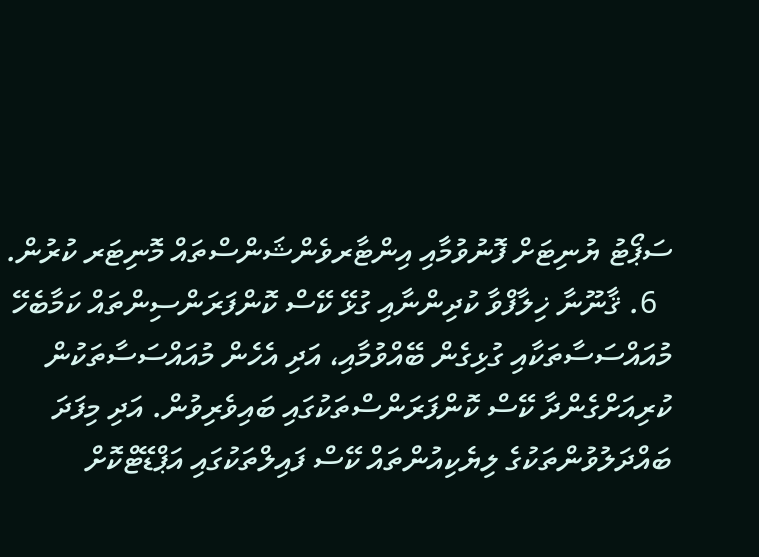ސަޕޯޓު ޔުނިޓަށް ފޮނުވުމާއި އިންޓާރވެންޝަންސްތައް މޮނިޓަރ ކުރުން.
  6. ޤާނޫނާ ޚިލާފްވާ ކުދިންނާއި ގުޅޭ ކޭސް ކޮންފަރަންސިންތައް ކަމާބެހޭ މުއައްސަސާތަކާއި ގުޅިގެން ބޭއްވުމާއި، އަދި އެހެން މުއައްސަސާތަކުން ކުރިއަށްގެންދާ ކޭސް ކޮންފަރަންސްތަކުގައި ބައިވެރިވުން. އަދި މިފަދަ ބައްދަލުވުންތަކުގެ ލިޔެކިއުންތައް ކޭސް ފައިލްތަކުގައި އަޕްޑޭޓްކޮށް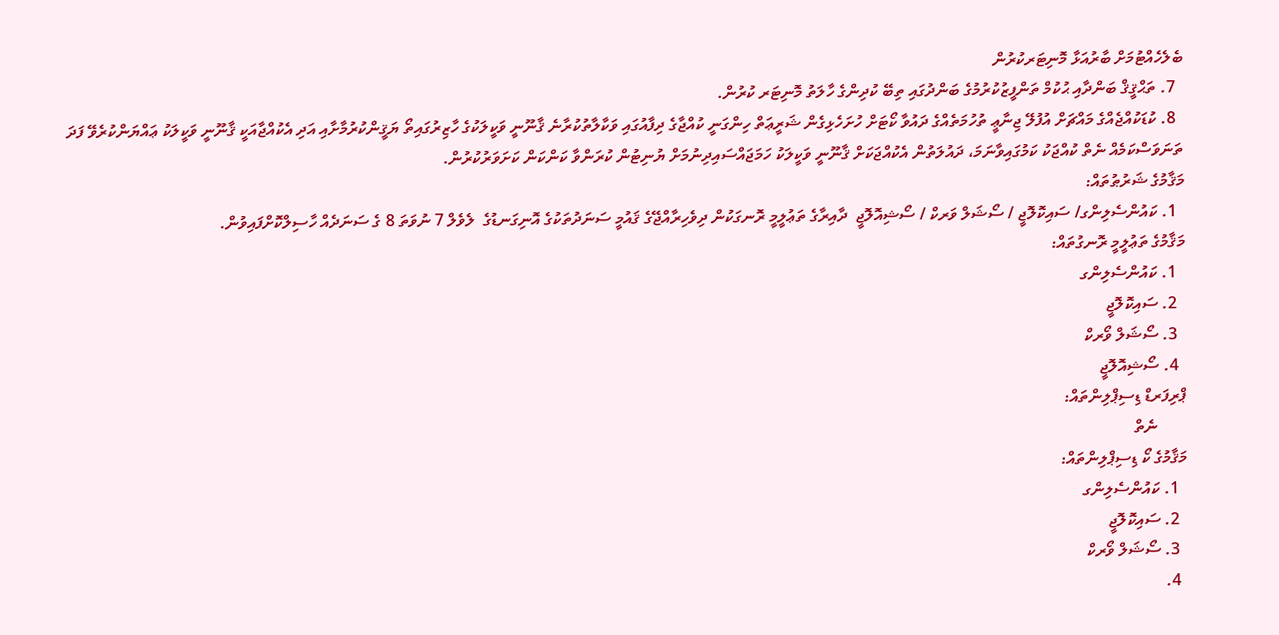ބެލެހެއްޓުމަށް ބާރުއަޅާ މޮނިޓަރކުރުން
  7. ތަޙްޤީޤް ބަންދާއި ޙުކުމް ތަންފީޒުކުރުމުގެ ބަންދުގައި ތިބޭ ކުދިންގެ ހާލަތު މޮނިޓަރ ކުރުން.
  8. ކުޑަކުއްޖެއްގެ މައްޗަށް އުފުލޭ ޖިނާޢީ ތުހުމަތެއްގެ ދައުވާ ކޯޓަށް ހުށަހެޅިގެން ޝަރީޢަތް ހިންގަނީ ކުއްޖާގެ ދިފާއުގައި ވަކާލާތުކުރާނެ ޤާނޫނީ ވަކީލަކުގެ ހާޒިރުގައިތޯ ޔަޤީންކުރުމާށާއި އަދި އެކުއްޖާއަކީ ޤާނޫނީ ވަކީލަކު ޢައްޔަންކުރެވޭ ފަދަ ތަނަވަސްކަމެއް ނެތް ކުއްޖަކު ކަމުގައިވާނަމަ، ދައުލަތުން އެކުއްޖަކަށް ޤާނޫނީ ވަކީލަކު ހަމަޖައްސައިދިނުމަށް ޔުނިޓުން ކުރަންވާ ކަންކަން ކަށަވަރުކުރުން.
މަޤާމުގެ ޝަރުޠުތައް:
  1. ކައުންސެލިންގ/ ސައިކޮލޮޖީ / ސޯޝަލް ވަރކް / ސޯޝިއޮލޮޖީ  ދާއިރާގެ ތަޢުލީމީ ރޮނގަކުން ދިވެހިރާއްޖޭގެ ޤައުމީ ސަނަދުތަކުގެ އޮނިގަނޑުގެ  ލެވެލް 7 ނުވަތަ 8 ގެ ސަނަދެއް ހާސިލްކޮށްފައިވުން.
މަޤާމުގެ ތަޢުލީމީ ރޮނގުތައް:
  1. ކައުންސެލިންގ
  2. ސައިކޮލޮޖީ
  3. ސޯޝަލް ވޯރކް
  4. ސޯޝިއޮލޮޖީ
ޕްރިފަރޑް ޑިސިޕްލިންތައް:
       ނެތް
މަޤާމުގެ ކޯ ޑިސިޕްލިންތައް:
  1. ކައުންސެލިންގ
  2. ސައިކޮލޮޖީ
  3. ސޯޝަލް ވޯރކް
  4.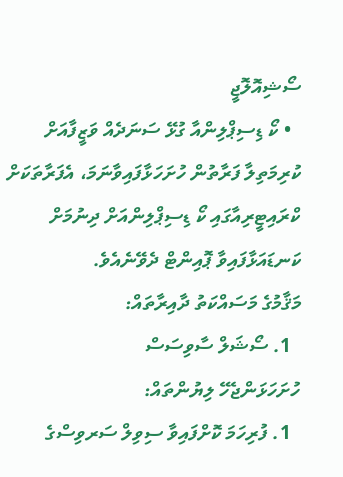ސޯޝިއޮލޮޖީ
  • ކޯ ޑިސިޕްލިންއާ ގުޅޭ ސަނަދެއް ވަޒީފާއަށް ކުރިމަތިލާ ފަރާތުން ހުށަހަޅާފައިވާނަމަ، އެފަރާތަކަށް ކްރައިޓީރިއާގައި ކޯ ޑިސިޕްލިންއަށް ދިނުމަށް ކަނޑައަޅާފައިވާ ޕޮއިންޓް ދެވޭނެއެވެ.
މަޤާމުގެ މަސައްކަތު ދާއިރާތައް:
  1. ސޯޝަލް ސާވިސަސް
ހުށަހަޅަންޖެހޭ ލިޔުންތައް:
  1. ފުރިހަމަ ކޮށްފައިވާ ސިވިލް ސަރވިސްގެ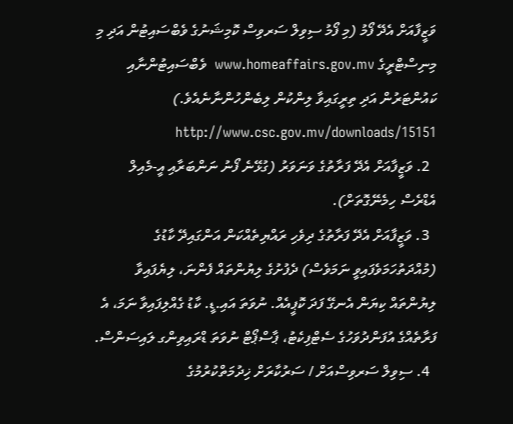ވަޒީފާއަށް އެދޭ ފޯމު (މި ފޯމު ސިވިލް ސަރވިސް ކޮމިޝަނުގެ ވެބްސައިޓުން އަދި މި މިނިސްޓްރީގެ www.homeaffairs.gov.mv  ވެބްސައިޓުންނާއި ކައުންޓަރުން އަދި ތިރީގައިވާ ލިންކުން ލިބެންހުންނާނެއެވެ.) http://www.csc.gov.mv/downloads/15151
  2. ވަޒީފާއަށް އެދޭ ފަރާތުގެ ވަނަވަރު (ގުޅޭނެ ފޯނު ނަންބަރާއި އީ-މެއިލް އެޑްރެސް ހިމެނޭގޮތަށް).
  3. ވަޒީފާއަށް އެދޭ ފަރާތުގެ ދިވެހި ރައްޔިތެއްކަން އަންގައިދޭ ކާޑުގެ (މުއްދަތުހަމަވެފައިވީ ނަމަވެސް) ދެފުށުގެ ލިޔުންތައް ފެންނަ، ލިޔެފައިވާ ލިޔުންތައް ކިޔަން އެނގޭ ފަދަ ކޮޕީއެއް. ނުވަތަ އައި.ޑީ. ކާޑު ގެއްލިފައިވާ ނަމަ، އެ ފަރާތެއްގެ އުފަންދުވަހުގެ ސެޓްފިކެޓު، ޕާސްޕޯޓް ނުވަތަ ޑްރައިވިންގ ލައިސަންސް.
  4. ސިވިލް ސަރވިސްއަށް / ސަރުކާރަށް ޚިދުމަތްކުރުމުގެ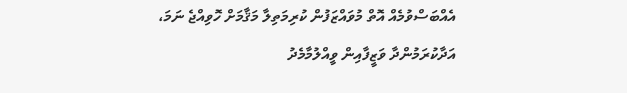އެއްބަސްވުމެއް އޮތް މުވައްޒަފުން ކުރިމަތިލާ މަޤާމަށް ހޮވިއްޖެ ނަމަ، އަދާކުރަމުންދާ ވަޒީފާއިން ވީއްލުމާމެދު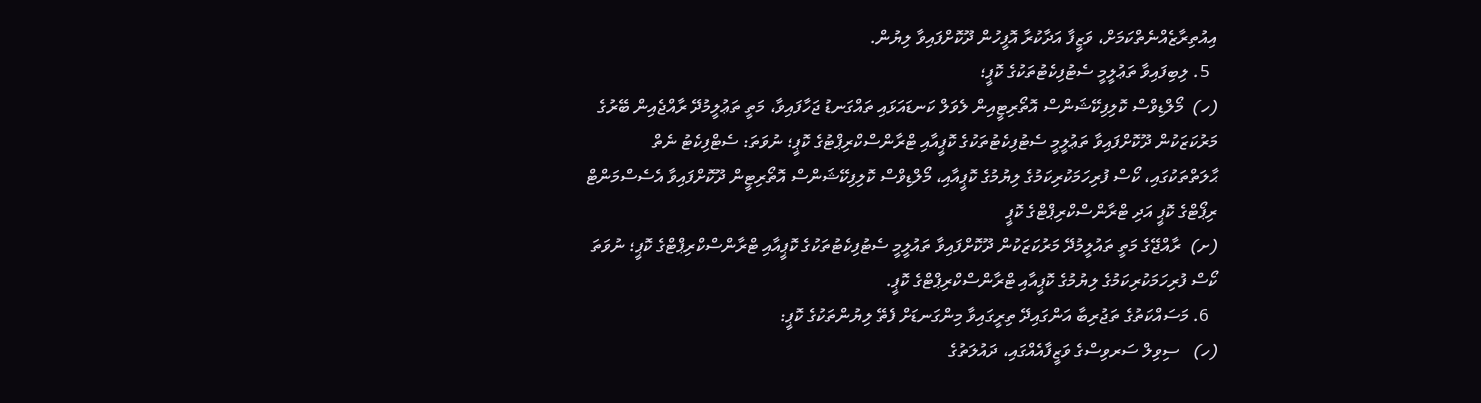އިއުތިރާޒެއްނެތްކަމަށް، ވަޒީފާ އަދާކުރާ އޮފީހުން ދޫކޮށްފައިވާ ލިޔުން.
  5. ލިބިފައިވާ ތަޢުލީމީ ސެޓުފިކެޓުތަކުގެ ކޮޕީ؛
(ހ)  މޯލްޑިވްސް ކޮލިފިކޭޝަންސް އޮތޯރިޓީއިން ލެވަލް ކަނޑައަޅައި ތައްގަނޑު ޖަހާފައިވާ، މަތީ ތަޢުލީމުދޭ ރާއްޖެއިން ބޭރުގެ މަރުކަޒަކުން ދޫކޮށްފައިވާ ތަޢުލީމީ ސެޓުފިކެޓުތަކުގެ ކޮޕީއާއި ޓްރާންސްކްރިޕްޓުގެ ކޮޕީ؛ ނުވަތަ: ސެޓްފިކެޓު ނެތް ޙާލަތްތަކުގައި، ކޯސް ފުރިހަމަކުރިކަމުގެ ލިޔުމުގެ ކޮޕީއާއި، މޯލްޑިވްސް ކޮލިފިކޭޝަންސް އޮތޯރިޓީން ދޫކޮށްފައިވާ އެސެސްމަންޓް ރިޕޯޓްގެ ކޮޕީ އަދި ޓްރާންސްކްރިޕްޓްގެ ކޮޕީ
(ށ)  ރާއްޖޭގެ މަތީ ތައުލީމުދޭ މަރުކަޒަކުން ދޫކޮށްފައިވާ ތައުލީމީ ސެޓުފިކެޓުތަކުގެ ކޮޕީއާއި ޓްރާންސްކްރިޕްޓްގެ ކޮޕީ؛ ނުވަތަ ކޯސް ފުރިހަމަކުރިކަމުގެ ލިޔުމުގެ ކޮޕީއާއި ޓްރާންސްކްރިޕްޓްގެ ކޮޕީ.
  6. މަސައްކަތުގެ ތަޖުރިބާ އަންގައިދޭ ތިރީގައިވާ މިންގަނޑަށް ފެތޭ ލިޔުންތަކުގެ ކޮޕީ:
(ހ)   ސިވިލް ސަރވިސްގެ ވަޒީފާއެއްގައި، ދައުލަތުގެ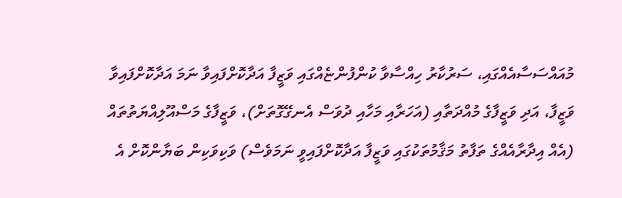މުއައްސަސާއެއްގައި، ސަރުކާރު ހިއްސާވާ ކުންފުންޏެއްގައި ވަޒީފާ އަދާކޮށްފައިވާ ނަމަ އަދާކޮށްފައިވާ ވަޒީފާ، އަދި ވަޒީފާގެ މުއްދަތާއި (އަހަރާއި މަހާއި ދުވަސް އެނގޭގޮތަށް)، ވަޒީފާގެ މަސްއޫލިއްޔަތުތައް (އެއް އިދާރާއެއްގެ ތަފާތު މަޤާމުތަކުގައި ވަޒީފާ އަދާކޮށްފައިވީ ނަމަވެސް) ވަކިވަކިން ބަޔާންކޮށް އެ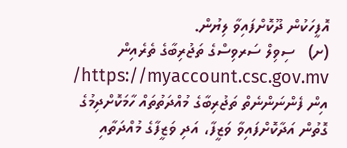އޮފީހަކުން ދޫކޮށްފައިވާ ލިޔުން.
(ށ)   ސިވިލް ސަރވިސްގެ ތަޖުރިބާގެ ތެރެއިން https://myaccount.csc.gov.mv/ އިން ފެންނަންނެތް ތަޖުރިބާގެ މުއްދަތުތައް ހާމަކޮށްދިމުގެ ގޮތުން އަދާކޮށްފައިވާ ވަޒީފާ، އަދި ވަޒީފާގެ މުއްދަތާއި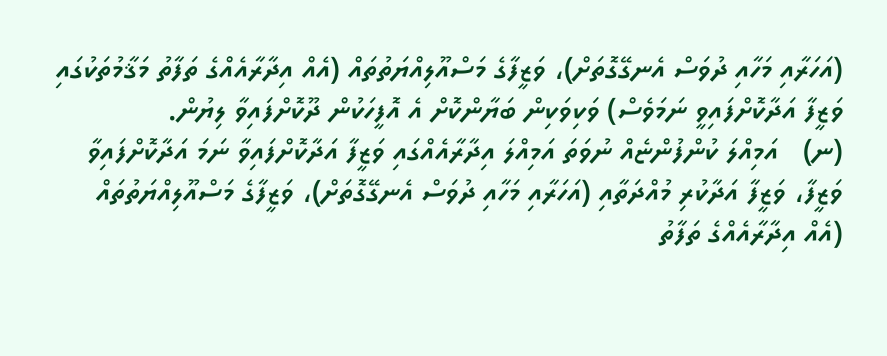(އަހަރާއި މަހާއި ދުވަސް އެނގޭގޮތަށް)، ވަޒީފާގެ މަސްއޫލިއްޔަތުތައް (އެއް އިދާރާއެއްގެ ތަފާތު މަޤާމުތަކުގައި ވަޒީފާ އަދާކޮށްފައިވީ ނަމަވެސް) ވަކިވަކިން ބަޔާންކޮށް އެ އޮފީހަކުން ދޫކޮށްފައިވާ ލިޔުން.
(ނ)   އަމިއްލަ ކުންފުންޏެއް ނުވަތަ އަމިއްލަ އިދާރާއެއްގައި ވަޒީފާ އަދާކޮށްފައިވާ ނަމަ އަދާކޮށްފައިވާ ވަޒީފާ، ވަޒީފާ އަދާކުރި މުއްދަތާއި (އަހަރާއި މަހާއި ދުވަސް އެނގޭގޮތަށް)، ވަޒީފާގެ މަސްއޫލިއްޔަތުތައް (އެއް އިދާރާއެއްގެ ތަފާތު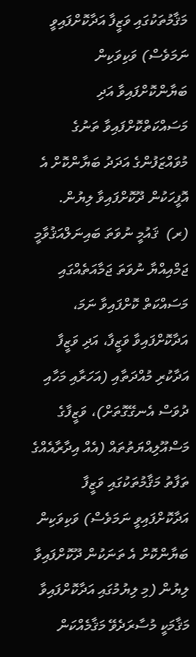މަޤާމުތަކުގައި ވަޒީފާ އަދާކޮށްފައިވީ ނަމަވެސް) ވަކިވަކިން ބަޔާންކޮށްފައިވާ އަދި މަސައްކަތްކޮށްފައިވާ ތަނުގެ މުވައްޒަފުންގެ އަދަދު ބަޔާންކޮށް އެ އޮފީހަކުން ދޫކޮށްފައިވާ ލިޔުން.
(ރ)  ޤައުމީ ނުވަތަ ބައިނަލްއަޤުވާމީ ޖަމްއިއްޔާ ނުވަތަ ޖަމާއަތެއްގައި މަސައްކަތް ކޮށްފައިވާ ނަމަ، އަދާކޮށްފައިވާ ވަޒީފާ، އަދި ވަޒީފާ އަދާކުރި މުއްދަތާއި (އަހަރާއި މަހާއި ދުވަސް އެނގޭގޮތަށް)، ވަޒީފާގެ މަސްއޫލިއްޔަތުތައް (އެއް އިދާރާއެއްގެ ތަފާތު މަޤާމުތަކުގައި ވަޒީފާ އަދާކޮށްފައިވީ ނަމަވެސް) ވަކިވަކިން ބަޔާންކޮށް އެ ތަނަކުން ދޫކޮށްފައިވާ ލިޔުން (މި ލިޔުމުގައި އަދާކޮށްފައިވާ މަޤާމަކީ މުސާރަދެވޭ މަޤާމެއްކަން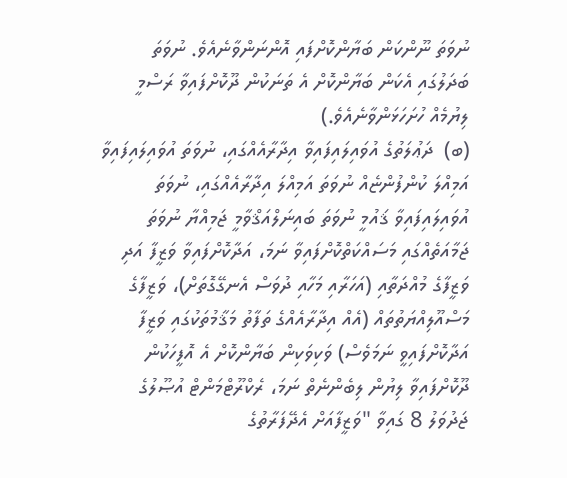ނުވަތަ ނޫންކަން ބަޔާންކޮށްފައި އޮންނަންވާނެއެވެ. ނުވަތަ ބަދަލުގައި އެކަން ބަޔާންކޮށް އެ ތަނަކުން ދޫކޮށްފައިވާ ރަސްމީ ލިޔުމެއް ހުށަހަޅަންވާނެއެވެ.)
(ބ)  ދަޢުލަތުގެ އުވައިލައިފައިވާ އިދާރާއެއްގައި، ނުވަތަ އުވައިލައިފައިވާ އަމިއްލަ ކުންފުންޏެއް ނުވަތަ އަމިއްލަ އިދާރާއެއްގައި، ނުވަތަ އުވައިލައިފައިވާ ޤައުމީ ނުވަތަ ބައިނަލްއަޤްވާމީ ޖަމިއްޔާ ނުވަތަ ޖަމާއަތެއްގައި މަސައްކަތްކޮށްފައިވާ ނަމަ، އަދާކޮށްފައިވާ ވަޒީފާ އަދި ވަޒީފާގެ މުއްދަތާއި (އަހަރާއި މަހާއި ދުވަސް އެނގޭގޮތަށް)، ވަޒީފާގެ މަސްއޫލިއްޔަތުތައް (އެއް އިދާރާއެއްގެ ތަފާތު މަޤާމުތަކުގައި ވަޒީފާ އަދާކޮށްފައިވީ ނަމަވެސް) ވަކިވަކިން ބަޔާންކޮށް އެ އޮފީހަކުން ދޫކޮށްފައިވާ ލިޔުން ލިބެންނެތް ނަމަ، ރެކްރޫޓްމަންޓް އުޞޫލުގެ ޖަދުވަލު 8 ގައިވާ "ވަޒީފާއަށް އެދޭފަރާތުގެ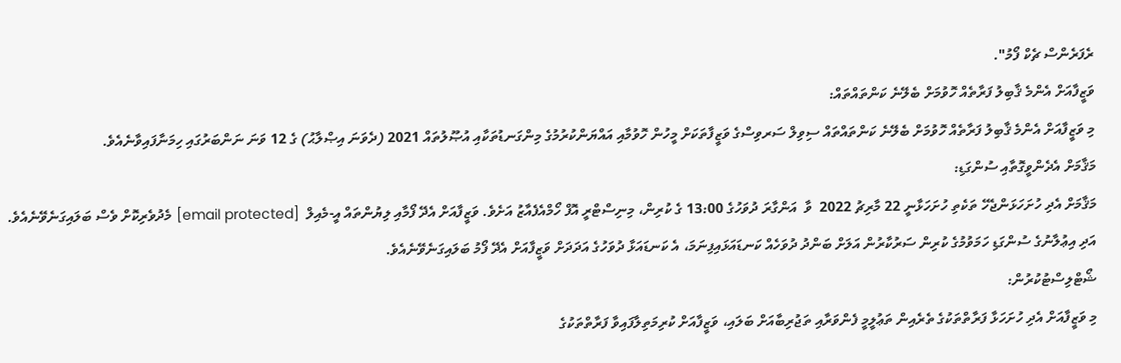ރެފަރެންސް ޗެކް ފޯމު".
ވަޒީފާއަށް އެންމެ ޤާބިލު ފަރާތެއް ހޮވުމަށް ބެލޭނެ ކަންތައްތައް:
މި ވަޒީފާއަށް އެންމެ ޤާބިލު ފަރާތެއް ހޮވުމަށް ބެލޭނެ ކަންތައްތައް ސިވިލް ސަރވިސްގެ ވަޒީފާތަކަށް މީހުން ހޮވުމާއި އައްޔަންކުރުމުގެ މިންގަނޑުތަކާއި އުޞޫލުތައް 2021 (ދެވަނަ އިޞްލާޙު) ގެ 12 ވަނަ ނަންބަރުގައި ހިމަނާފައިވާނެއެވެ.
މަޤާމަށް އެދެންވީގޮތާއި ސުންގަޑި:
މަޤާމަށް އެދި ހުށަހަޅަންޖެހޭ ތަކެތި ހުށަހަޅާނީ 22 މާރިޗު 2022  ވާ  އަންގާރަ ދުވަހުގެ 13:00 ގެ ކުރިން، މިނިސްޓްރީ އޮފް ހޯމްއެފެއާޒު އަށެވެ. ވަޒީފާއަށް އެދޭ ފޯމާއި ލިޔުންތައް އީ-މެއިލް  [email protected] މެދުވެރިކޮށް ވެސް ބަލައިގަނެވޭނެއެވެ.
އަދި އިޢުލާނުގެ ސުންގަޑި ހަމަވުމުގެ ކުރިން ސަރުކާރުން އަލަށް ބަންދު ދުވަހެއް ކަނޑައަޅައިފިނަމަ، އެ ކަނޑައަޅާ ދުވަހުގެ އަދަދަށް ވަޒީފާއަށް އެދޭ ފޯމު ބަލައިގަނެވޭނެއެވެ.
ޝޯޓްލިސްޓުކުރުން:
މި ވަޒީފާއަށް އެދި ހުށަހަޅާ ފަރާތްތަކުގެ ތެރެއިން ތަޢުލީމީ ފެންވަރާއި ތަޖުރިބާއަށް ބަލައި، ވަޒީފާއަށް ކުރިމަތިލާފައިވާ ފަރާތްތަކުގެ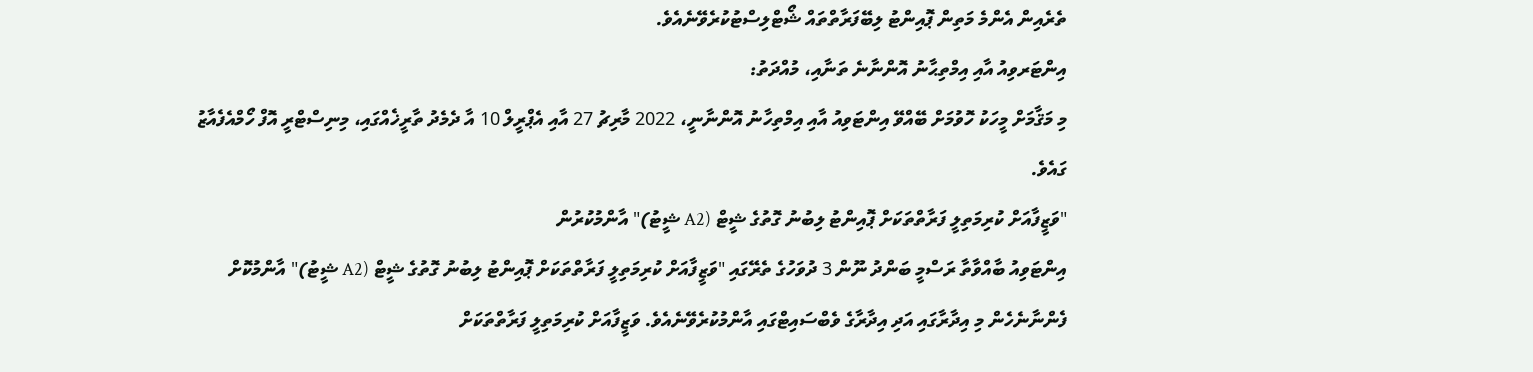ތެރެއިން އެންމެ މަތިން ޕޮއިންޓު ލިބޭފަރާތްތައް ޝޯޓްލިސްޓުކުރެވޭނެއެވެ.
އިންޓަރވިއު އާއި އިމްތިޙާނު އޮންނާނެ ތަނާއި، މުއްދަތު:
މި މަޤާމަށް މީހަކު ހޮވުމަށް ބޭއްވޭ އިންޓަވިއު އާއި އިމްތިހާނު އޮންނާނީ، 2022 މާރިޗު 27 އާއި އެޕްރީލް 10 އާ ދެމެދު ތާރީޚެއްގައި، މިނިސްޓްރީ އޮފް ހޯމްއެފެއާޒު ގައެވެ.
"ވަޒީފާއަށް ކުރިމަތިލީ ފަރާތްތަކަށް ޕޮއިންޓު ލިބުނު ގޮތުގެ ޝީޓް (A2 ޝީޓު)" އާންމުކުރުން
އިންޓަވިއު ބާއްވާތާ ރަސްމީ ބަންދު ނޫން 3 ދުވަހުގެ ތެރޭގައި "ވަޒީފާއަށް ކުރިމަތިލީ ފަރާތްތަކަށް ޕޮއިންޓު ލިބުނު ގޮތުގެ ޝީޓް (A2 ޝީޓު)" އާންމުކޮށް ފެންނާނެހެން މި އިދާރާގައި އަދި އިދާރާގެ ވެބްސައިޓްގައި އާންމުކުރެވޭނެއެވެ. ވަޒީފާއަށް ކުރިމަތިލީ ފަރާތްތަކަށް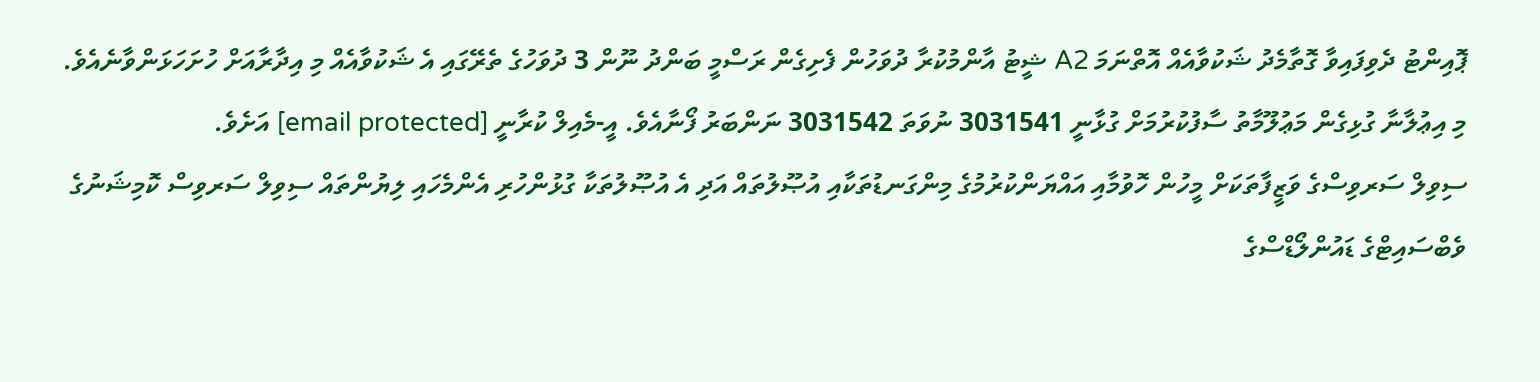ޕޮއިންޓު ދެވިފައިވާ ގޮތާމެދު ޝަކުވާއެއް އޮތްނަމަ A2 ޝީޓު އާންމުކުރާ ދުވަހުން ފެށިގެން ރަސްމީ ބަންދު ނޫން 3 ދުވަހުގެ ތެރޭގައި އެ ޝަކުވާއެއް މި އިދާރާއަށް ހުށަހަޅަންވާނެއެވެ.
މި އިޢުލާނާ ގުޅިގެން މަޢުލޫމާތު ސާފުކުރުމަށް ގުޅާނީ 3031541 ނުވަތަ 3031542 ނަންބަރު ފޯނާއެވެ. އީ-މެއިލް ކުރާނީ [email protected] އަށެވެ.
ސިވިލް ސަރވިސްގެ ވަޒީފާތަކަށް މީހުން ހޮވުމާއި އައްޔަންކުރުމުގެ މިންގަނޑުތަކާއި އުޞޫލުތައް އަދި އެ އުޞޫލުތަކާ ގުޅުންހުރި އެންމެހައި ލިޔުންތައް ސިވިލް ސަރވިސް ކޮމިޝަނުގެ ވެބްސައިޓްގެ ޑައުންލޯޑްސްގެ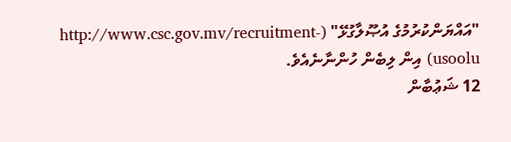"އައްޔަންކުރުމުގެ އުޞޫލާގުޅޭ" (http://www.csc.gov.mv/recruitment-usoolu) އިން ލިބެން ހުންނާނެއެވެ.
12 ޝަޢުބާން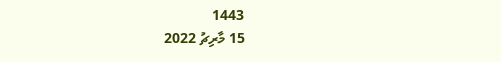1443
15 މާރިޗު 2022